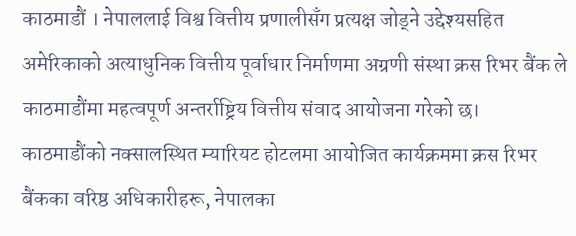काठमाडौं । नेपाललाई विश्व वित्तीय प्रणालीसँग प्रत्यक्ष जोड्ने उद्देश्यसहित अमेरिकाको अत्याधुनिक वित्तीय पूर्वाधार निर्माणमा अग्रणी संस्था क्रस रिभर बैंक ले काठमाडौंमा महत्वपूर्ण अन्तर्राष्ट्रिय वित्तीय संवाद आयोजना गरेको छ।
काठमाडौंको नक्सालस्थित म्यारियट होटलमा आयोजित कार्यक्रममा क्रस रिभर बैंकका वरिष्ठ अधिकारीहरू, नेपालका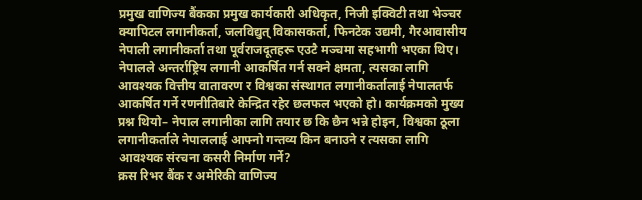प्रमुख वाणिज्य बैंकका प्रमुख कार्यकारी अधिकृत, निजी इक्विटी तथा भेञ्चर क्यापिटल लगानीकर्ता, जलविद्युत् विकासकर्ता, फिनटेक उद्यमी, गैरआवासीय नेपाली लगानीकर्ता तथा पूर्वराजदूतहरू एउटै मञ्चमा सहभागी भएका थिए।
नेपालले अन्तर्राष्ट्रिय लगानी आकर्षित गर्न सक्ने क्षमता, त्यसका लागि आवश्यक वित्तीय वातावरण र विश्वका संस्थागत लगानीकर्तालाई नेपालतर्फ आकर्षित गर्ने रणनीतिबारे केन्द्रित रहेर छलफल भएको हो। कार्यक्रमको मुख्य प्रश्न थियो– नेपाल लगानीका लागि तयार छ कि छैन भन्ने होइन, विश्वका ठूला लगानीकर्ताले नेपाललाई आफ्नो गन्तव्य किन बनाउने र त्यसका लागि आवश्यक संरचना कसरी निर्माण गर्ने?
क्रस रिभर बैंक र अमेरिकी वाणिज्य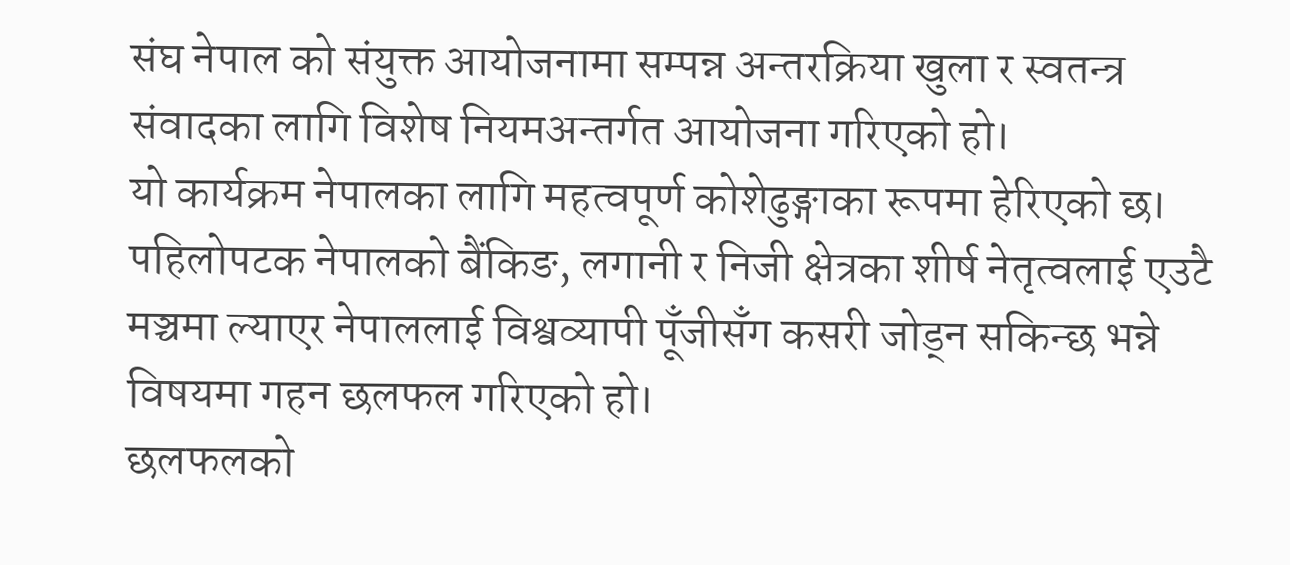संघ नेपाल को संयुक्त आयोजनामा सम्पन्न अन्तरक्रिया खुला र स्वतन्त्र संवादका लागि विशेष नियमअन्तर्गत आयोजना गरिएको हो।
यो कार्यक्रम नेपालका लागि महत्वपूर्ण कोशेढुङ्गाका रूपमा हेरिएको छ। पहिलोपटक नेपालको बैंकिङ, लगानी र निजी क्षेत्रका शीर्ष नेतृत्वलाई एउटै मञ्चमा ल्याएर नेपाललाई विश्वव्यापी पूँजीसँग कसरी जोड्न सकिन्छ भन्ने विषयमा गहन छलफल गरिएको हो।
छलफलको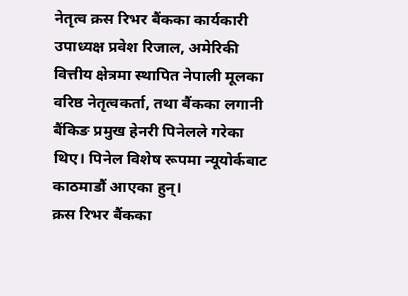नेतृत्व क्रस रिभर बैंकका कार्यकारी उपाध्यक्ष प्रवेश रिजाल, अमेरिकी वित्तीय क्षेत्रमा स्थापित नेपाली मूलका वरिष्ठ नेतृत्वकर्ता, तथा बैंकका लगानी बैंकिङ प्रमुख हेनरी पिनेलले गरेका थिए। पिनेल विशेष रूपमा न्यूयोर्कबाट काठमाडौं आएका हुन्।
क्रस रिभर बैंकका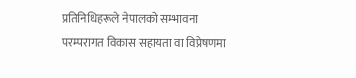प्रतिनिधिहरूले नेपालको सम्भावना परम्परागत विकास सहायता वा विप्रेषणमा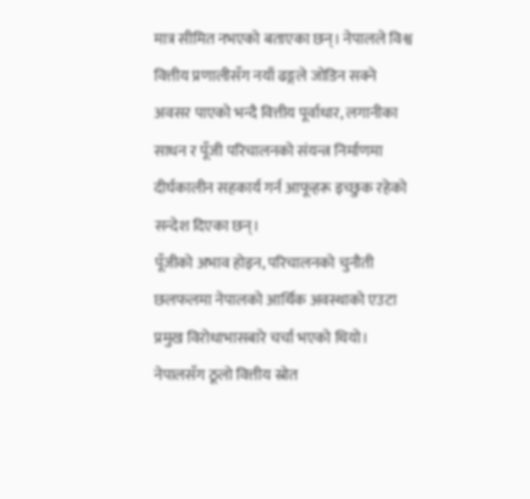मात्र सीमित नभएको बताएका छन्। नेपालले विश्व वित्तीय प्रणालीसँग नयाँ ढङ्गले जोडिन सक्ने अवसर पाएको भन्दै वित्तीय पूर्वाधार, लगानीका साधन र पूँजी परिचालनको संयन्त्र निर्माणमा दीर्घकालीन सहकार्य गर्न आफूहरू इच्छुक रहेको सन्देश दिएका छन्।
पूँजीको अभाव होइन, परिचालनको चुनौती
छलफलमा नेपालको आर्थिक अवस्थाको एउटा प्रमुख विरोधाभासबारे चर्चा भएको थियो। नेपालसँग ठूलो वित्तीय स्रोत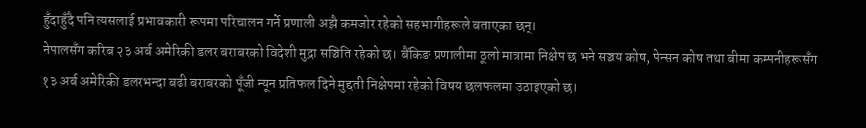हुँदाहुँदै पनि त्यसलाई प्रभावकारी रूपमा परिचालन गर्ने प्रणाली अझै कमजोर रहेको सहभागीहरूले बताएका छन्।
नेपालसँग करिब २३ अर्ब अमेरिकी डलर बराबरको विदेशी मुद्रा सञ्चिति रहेको छ। बैंकिङ प्रणालीमा ठूलो मात्रामा निक्षेप छ भने सञ्चय कोष, पेन्सन कोष तथा बीमा कम्पनीहरूसँग १३ अर्ब अमेरिकी डलरभन्दा बढी बराबरको पूँजी न्यून प्रतिफल दिने मुद्दती निक्षेपमा रहेको विषय छलफलमा उठाइएको छ।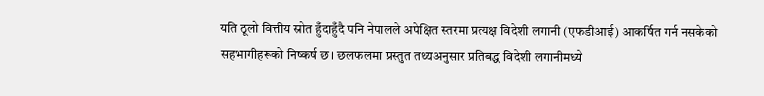यति ठूलो वित्तीय स्रोत हुँदाहुँदै पनि नेपालले अपेक्षित स्तरमा प्रत्यक्ष विदेशी लगानी (एफडीआई) आकर्षित गर्न नसकेको सहभागीहरूको निष्कर्ष छ। छलफलमा प्रस्तुत तथ्यअनुसार प्रतिबद्ध विदेशी लगानीमध्ये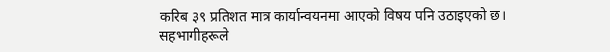करिब ३९ प्रतिशत मात्र कार्यान्वयनमा आएको विषय पनि उठाइएको छ।
सहभागीहरूले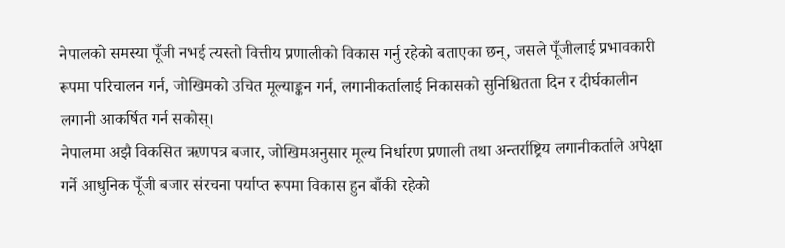नेपालको समस्या पूँजी नभई त्यस्तो वित्तीय प्रणालीको विकास गर्नु रहेको बताएका छन्, जसले पूँजीलाई प्रभावकारी रूपमा परिचालन गर्न, जोखिमको उचित मूल्याङ्कन गर्न, लगानीकर्तालाई निकासको सुनिश्चितता दिन र दीर्घकालीन लगानी आकर्षित गर्न सकोस्।
नेपालमा अझै विकसित ऋणपत्र बजार, जोखिमअनुसार मूल्य निर्धारण प्रणाली तथा अन्तर्राष्ट्रिय लगानीकर्ताले अपेक्षा गर्ने आधुनिक पूँजी बजार संरचना पर्याप्त रूपमा विकास हुन बाँकी रहेको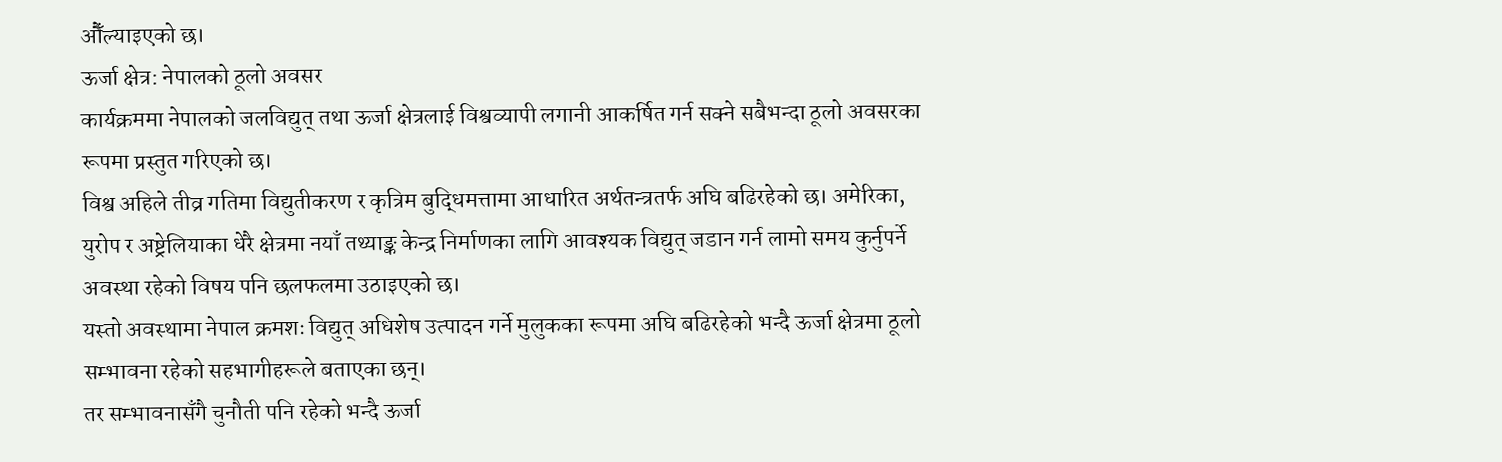औँल्याइएको छ।
ऊर्जा क्षेत्र: नेपालको ठूलो अवसर
कार्यक्रममा नेपालको जलविद्युत् तथा ऊर्जा क्षेत्रलाई विश्वव्यापी लगानी आकर्षित गर्न सक्ने सबैभन्दा ठूलो अवसरका रूपमा प्रस्तुत गरिएको छ।
विश्व अहिले तीव्र गतिमा विद्युतीकरण र कृत्रिम बुद्धिमत्तामा आधारित अर्थतन्त्रतर्फ अघि बढिरहेको छ। अमेरिका, युरोप र अष्ट्रेलियाका धेरै क्षेत्रमा नयाँ तथ्याङ्क केन्द्र निर्माणका लागि आवश्यक विद्युत् जडान गर्न लामो समय कुर्नुपर्ने अवस्था रहेको विषय पनि छलफलमा उठाइएको छ।
यस्तो अवस्थामा नेपाल क्रमशः विद्युत् अधिशेष उत्पादन गर्ने मुलुकका रूपमा अघि बढिरहेको भन्दै ऊर्जा क्षेत्रमा ठूलो सम्भावना रहेको सहभागीहरूले बताएका छन्।
तर सम्भावनासँगै चुनौती पनि रहेको भन्दै ऊर्जा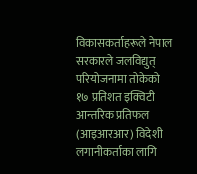विकासकर्ताहरूले नेपाल सरकारले जलविद्युत् परियोजनामा तोकेको १७ प्रतिशत इक्विटी आन्तरिक प्रतिफल (आइआरआर) विदेशी लगानीकर्ताका लागि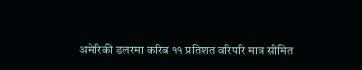अमेरिकी डलरमा करिब ११ प्रतिशत वरिपरि मात्र सीमित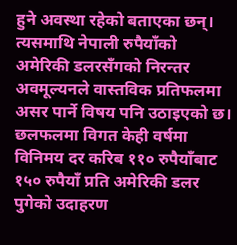हुने अवस्था रहेको बताएका छन्।
त्यसमाथि नेपाली रुपैयाँको अमेरिकी डलरसँगको निरन्तर अवमूल्यनले वास्तविक प्रतिफलमा असर पार्ने विषय पनि उठाइएको छ। छलफलमा विगत केही वर्षमा विनिमय दर करिब ११० रुपैयाँबाट १५० रुपैयाँ प्रति अमेरिकी डलर पुगेको उदाहरण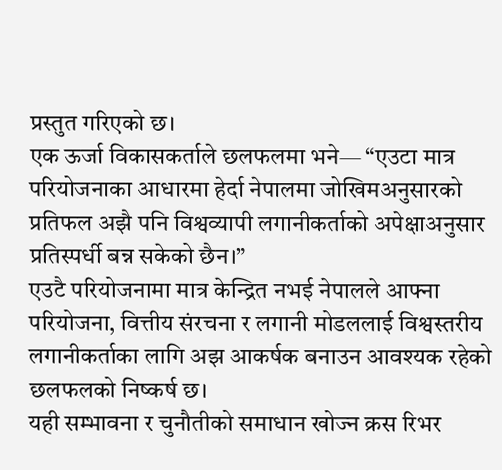प्रस्तुत गरिएको छ।
एक ऊर्जा विकासकर्ताले छलफलमा भने— “एउटा मात्र परियोजनाका आधारमा हेर्दा नेपालमा जोखिमअनुसारको प्रतिफल अझै पनि विश्वव्यापी लगानीकर्ताको अपेक्षाअनुसार प्रतिस्पर्धी बन्न सकेको छैन।”
एउटै परियोजनामा मात्र केन्द्रित नभई नेपालले आफ्ना परियोजना, वित्तीय संरचना र लगानी मोडललाई विश्वस्तरीय लगानीकर्ताका लागि अझ आकर्षक बनाउन आवश्यक रहेको छलफलको निष्कर्ष छ।
यही सम्भावना र चुनौतीको समाधान खोज्न क्रस रिभर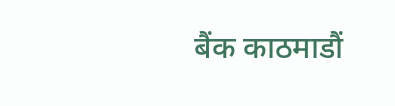बैंक काठमाडौं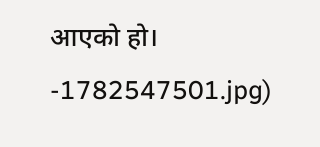आएको हो।
-1782547501.jpg)